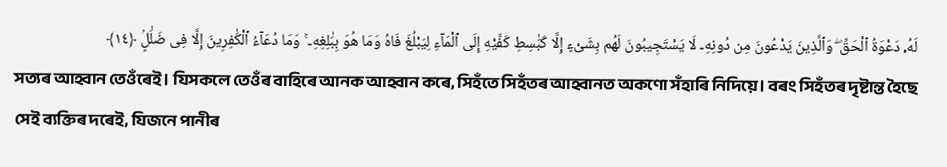لَهُۥ دَعْوَةُ ٱلْحَقِّ ۖ وَٱلَّذِينَ يَدْعُونَ مِن دُونِهِۦ لَا يَسْتَجِيبُونَ لَهُم بِشَىْءٍ إِلَّا كَبَٰسِطِ كَفَّيْهِ إِلَى ٱلْمَآءِ لِيَبْلُغَ فَاهُ وَمَا هُوَ بِبَٰلِغِهِۦ ۚ وَمَا دُعَآءُ ٱلْكَٰفِرِينَ إِلَّا فِى ضَلَٰلٍۢ ﴿١٤﴾
সত্যৰ আহ্বান তেওঁৰেই। যিসকলে তেওঁৰ বাহিৰে আনক আহ্বান কৰে, সিহঁতে সিহঁতৰ আহ্বানত অকণো সঁহাৰি নিদিয়ে। বৰং সিহঁতৰ দৃষ্টান্ত হৈছে সেই ব্যক্তিৰ দৰেই, যিজনে পানীৰ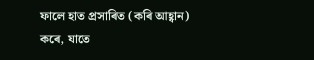ফালে হাত প্ৰসাৰিত (কৰি আহ্বান) কৰে, যাতে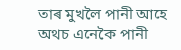তাৰ মুখলৈ পানী আহে অথচ এনেকৈ পানী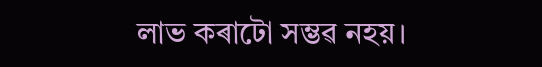লাভ কৰাটো সম্ভৱ নহয়।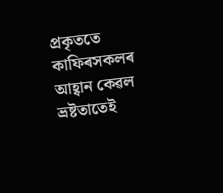প্ৰকৃততে কাফিৰসকলৰ আহ্বান কেৱল ভ্ৰষ্টতাতেই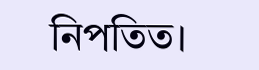নিপতিত।